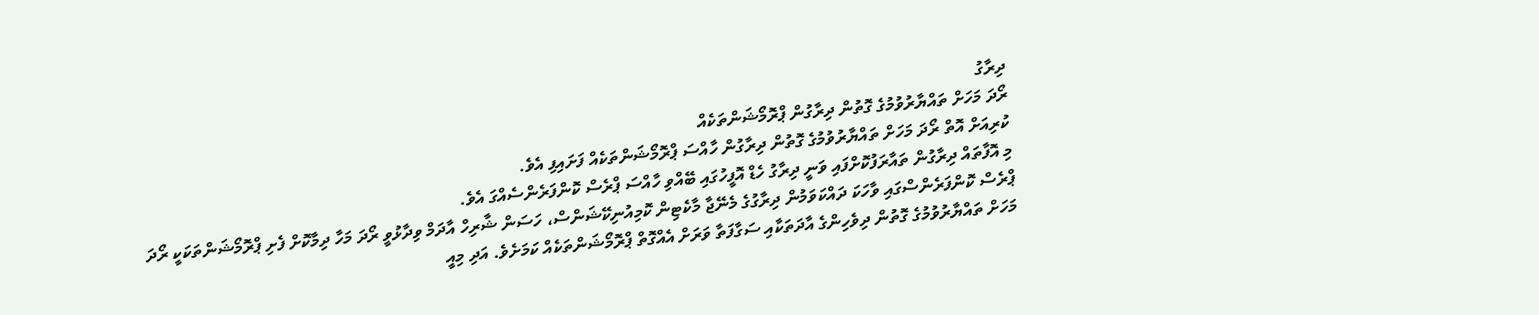ދިރާގު
ރޯދަ މަހަށް ތައްޔާރުވުމުގެ ގޮތުން ދިރާގުން ޕްރޮމޯޝަންތަކެއް
ކުރިއަށް އޮތް ރޯދަ މަހަށް ތައްޔާރުވުމުގެ ގޮތުން ދިރާގުން ހާއްސަ ޕްރޮމޯޝަންތަކެއް ފަށައިފި އެވެ.
މި އޮފާތައް ދިރާގުން ތައާރަފުކޮށްފައި ވަނީ ދިރާގު ހެޑް އޮފީހުގައި ބޭއްވި ހާއްސަ ޕްރެސް ކޮންފަރެންސެއްގަ އެވެ.
ޕްރެސް ކޮންފަރެންސްގައި ވާހަކަ ދައްކަވަމުން ދިރާގުގެ މެނޭޖާ މާކެޓިން ކޮމިއުނިކޭޝަންސް، ހަސަން ޝާރިހް އާދަމް ވިދާޅުވީ ރޯދަ މަހާ ދިމާކޮށް ފެށި ޕްރޮމޯޝަންތަކަކީ ރޯދަ މަހަށް ތައްޔާރުވުމުގެ ގޮތުން ދިވެހިންގެ އާދަތަކާއި ސަގާފަތާ ވަރަށް އެއްގޮތް ޕްރޮމޯޝަންތަކެއް ކަމަށެވެ. އަދި މިއީ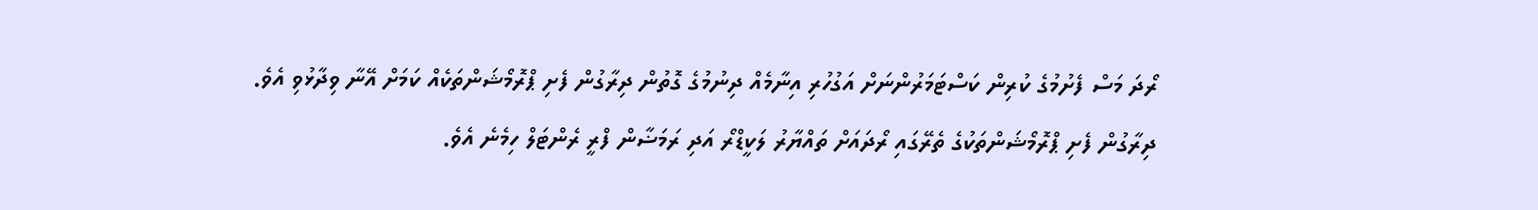ރޯދަ މަސް ފެށުމުގެ ކުރިން ކަސްޓަމަރުންނަށް އަގުހުރި އިނާމެއް ދިނުމުގެ ގޮތުން ދިރާގުން ފެށި ޕްރޮމޯޝަންތަކެއް ކަމަށް އޭނާ ވިދާޅުވި އެވެ.
ދިރާގުން ފެށި ޕްރޮމޯޝަންތަކުގެ ތެރޭގައި ރޯދައަށް ތައްޔާރު ލަކީޑްރޯ އަދި ރަމަޟާން ފްރީ ރެންޓަލް ހިމެނެ އެވެ.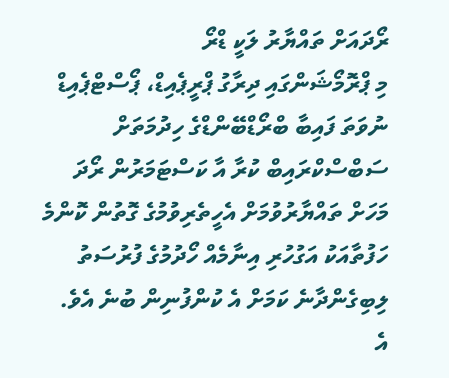ރޯދައަށް ތައްޔާރު ލަކީ ޑްރޯ
މި ޕްރޮމޯޝަންގައި ދިރާގު ޕްރީޕެއިޑް، ޕޯސްޓްޕެއިޑް ނުވަތަ ފައިބާ ބްރޯޑްބޭންޑްގެ ހިދުމަތަށް ސަބްސްކްރައިބް ކުރާ އާ ކަސްޓަމަރުން ރޯދަ މަހަށް ތައްޔާރުވުމަށް އެހީތެރިވުމުގެ ގޮތުން ކޮންމެ ހަފުތާއަކު އަގުހުރި އިނާމެއް ހޯދުމުގެ ފުރުސަތު ލިބިގެންދާނެ ކަމަށް އެ ކުންފުނިން ބުނެ އެވެ.
އެ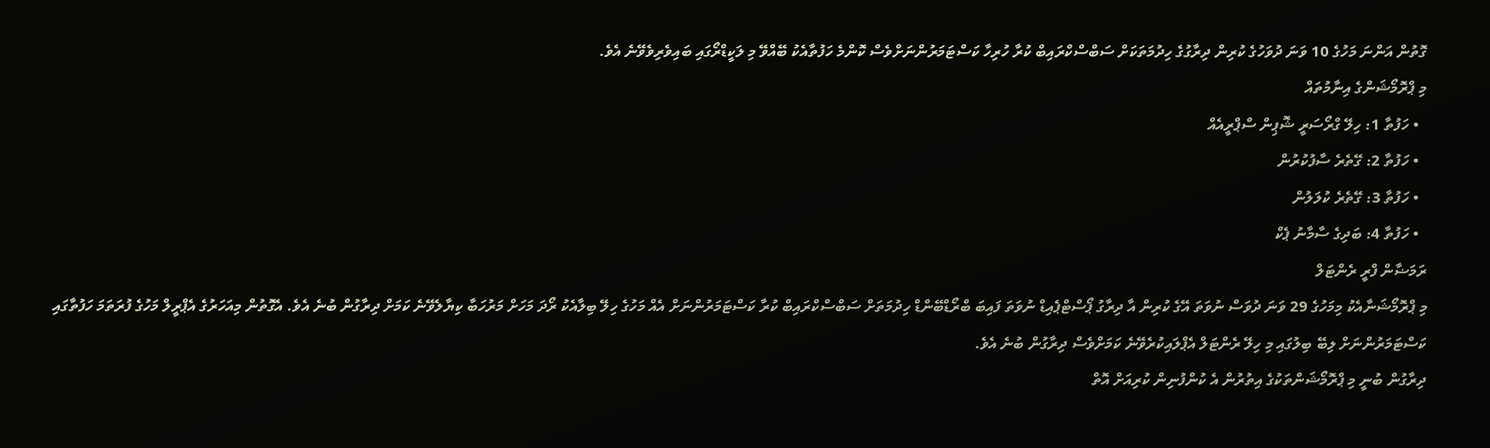ގޮތުން އަންނަ މަހުގެ 10 ވަނަ ދުވަހުގެ ކުރިން ދިރާގުގެ ހިދުމަތަކަށް ސަބްސްކްރައިބް ކުރާ ހުރިހާ ކަސްޓަމަރުންނަށްވެސް ކޮންމެ ހަފުތާއެކު ބޭއްވޭ މި ލަކީޑްރޯގައި ބައިވެރިވެވޭނެ އެވެ.
މި ޕްރޮމޯޝަންގެ އިނާމުތައް
  • ހަފުތާ 1: ހިލޭ ގްރޯސަރީ ޝޮޕިން ސްޕްރީއެއް
  • ހަފުތާ 2: ގޭތެރެ ސާފުކުރުން
  • ހަފުތާ 3: ގޭތެރެ ކުލަލުން
  • ހަފުތާ 4: ބަދިގެ ސާމާނު ޕެކް
ރަމަޟާން ފްރީ ރެންޓަލް
މި ޕްރޮމޯޝަނާއެކު މިމަހުގެ 29 ވަނަ ދުވަސް ނުވަތަ އޭގެ ކުރިން އާ ދިރާގު ޕޯސްޓްޕެއިޑް ނުވަތަ ފައިބަ ބްރޯޑްބޭންޑް ހިދުމަތަށް ސަބްސްކްރައިބް ކުރާ ކަސްޓަމަރުންނަށް އެއް މަހުގެ ހިލޭ ބިލާއެކު ރޯދަ މަހަށް މަރުހަބާ ކިޔާލެވޭނެ ކަމަށް ދިރާގުން ބުނެ އެވެ. އެގޮތުން މިއަހަރުގެ އެޕްރީލް މަހުގެ ފުރަތަމަ ހަފުތާގައި ކަސްޓަމަރުންނަށް ލިބޭ ބިލުގައި މި ހިލޭ ރެންޓަލް އެޕްލައިކުރެވޭނެ ކަމަށްވެސް ދިރާގުން ބުނެ އެވެ.
ދިރާގުން ބުނީ މި ޕްރޮމޯޝަންތަކުގެ އިތުރުން އެ ކުންފުނިން ކުރިއަށް އޮތް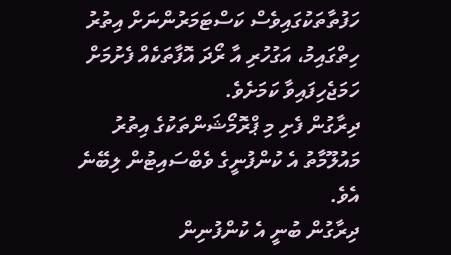ހަފުތާތަކުގައިވެސް ކަސްޓަމަރުންނަށް އިތުރު ހިތްގައިމު، އަގުހުރި އާ ރޯދަ އޮފާތަކެއް ފެށުމަށް ހަމަޖެހިފައިވާ ކަމަށެވެ.
ދިރާގުން ފެށި މި ޕްރޮމޯޝަންތަކުގެ އިތުރު މައުލޫމާތު އެ ކުންފުނީގެ ވެބްސައިޓުން ލިބޭނެ އެވެ.
ދިރާގުން ބުނީ އެ ކުންފުނިން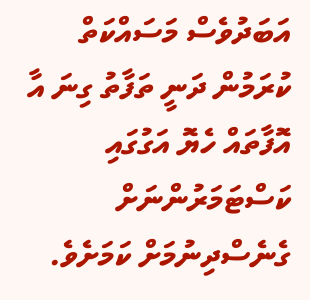އަބަދުވެސް މަސައްކަތް ކުރަމުން ދަނީ ތަފާތު ގިނަ އާ އޮފާތައް ހެޔޮ އަގުގައި ކަސްޓަމަރުންނަށް ގެނެސްދިނުމަށް ކަމަށެވެ.